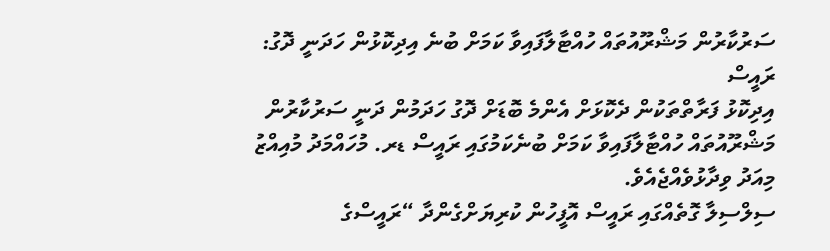ސަރުކާރުން މަޝްރޫއުތައް ހުއްޓާލާފައިވާ ކަމަށް ބުނެ އިދިކޮޅުން ހަދަނީ ދޮގު: ރައީސް
އިދިކޮޅު ފަރާތްތަކުން ދެކޮޅަށް އެންމެ ބޮޑަށް ދޮގު ހަދަމުން ދަނީ ސަރުކާރުން މަޝްރޫއުތައް ހުއްޓާލާފައިވާ ކަމަށް ބުނެކަމުގައި ރައީސް ޑރ. މުހައްމަދު މުއިއްޒު މިއަދު ވިދާޅުވެއްޖެއެވެ.
ސިލްސިލާ ގޮތެއްގައި ރައީސް އޮފީހުން ކުރިޔަށްގެންދާ “ރައީސްގެ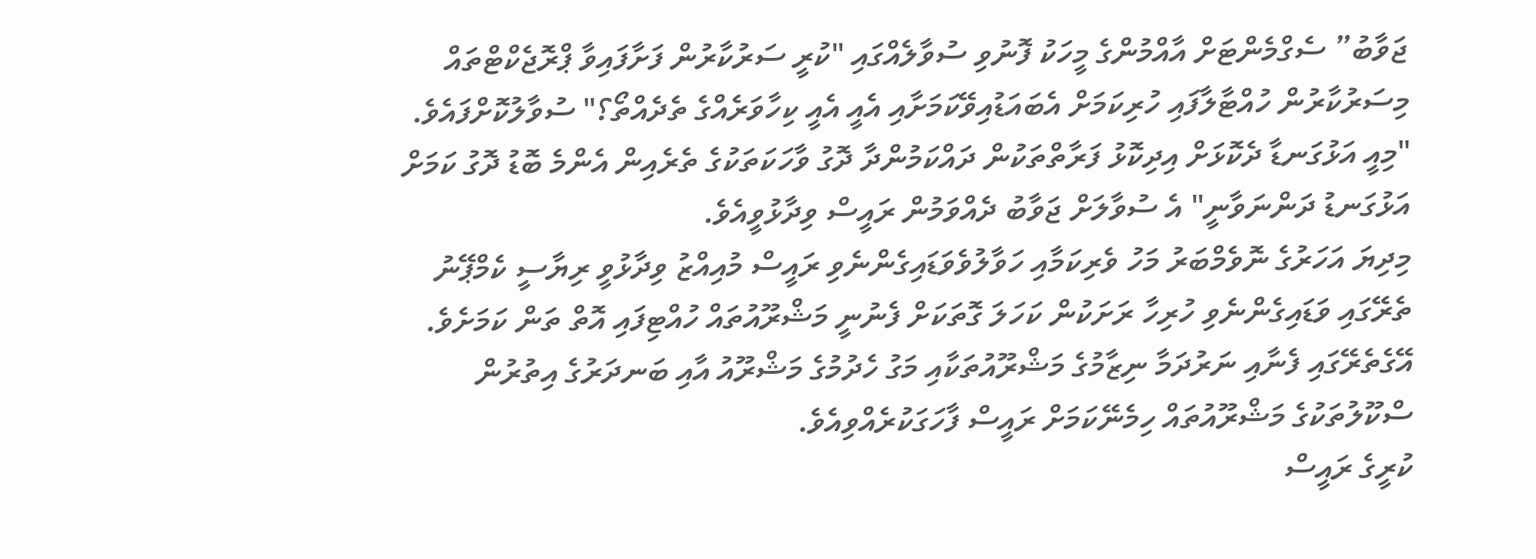ޖަވާބު” ސެގްމެންޓަށް އާއްމުންގެ މީހަކު ފޮނުވި ސުވާލެއްގައި "ކުރީ ސަރުކާރުން ފަށާފައިވާ ޕްރޮޖެކްޓްތައް މިސަރުކާރުން ހުއްޓާލާފައި ހުރިކަމަށް އެބައަޑުއިވޭކަމަށާއި އެއީ އެއީ ކިހާވަރެއްގެ ތެދެއްތޯ؟" ސުވާލުކޮށްފައެވެ.
"މިއީ އަޅުގަނޑާ ދެކޮޅަށް އިދިކޮޅު ފަރާތްތަކުން ދައްކަމުންދާ ދޮގު ވާހަކަތަކުގެ ތެރެއިން އެންމެ ބޮޑު ދޮގު ކަމަށް އަޅުގަނޑު ދަންނަވާނީ" އެ ސުވާލަށް ޖަވާބު ދެއްވަމުން ރައީސް ވިދާޅުވީއެވެ.
މިދިޔަ އަހަރުގެ ނޮވެމްބަރު މަހު ވެރިކަމާއި ހަވާލުވެވަޑައިގެންނެވި ރައީސް މުއިއްޒު ވިދާޅުވީ ރިޔާސީ ކެމްޕޭނު ތެރޭގައި ވަޑައިގެންނެވި ހުރިހާ ރަށަކުން ކަހަލަ ގޮތަކަށް ފެނުނީ މަޝްރޫއުތައް ހުއްޓިފައި އޮތް ތަން ކަމަށެވެ. އޭގެތެރޭގައި ފެނާއި ނަރުދަމާ ނިޒާމުގެ މަޝްރޫއުތަކާއި މަގު ހެދުމުގެ މަޝްރޫއު އާއި ބަނދަރުގެ އިތުރުން ސްކޫލުތަކުގެ މަޝްރޫއުތައް ހިމެނޭކަމަށް ރައީސް ފާހަގަކުރެއްވިއެވެ.
ކުރީގެ ރައީސް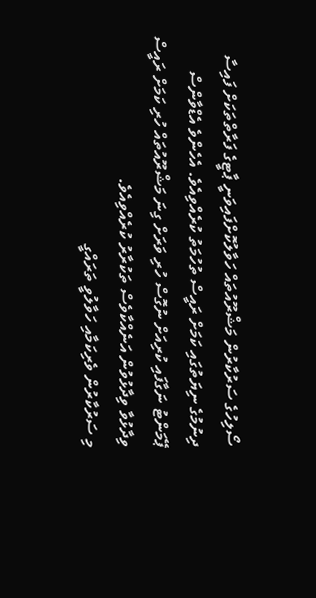ސޯލިހުގެ ސަރުކާރުން މަޝްރޫއުތައް ހަވާލުކޮށްފައިވަނީ ޕާޓީގެ ފަރާތްތަކަށް ފައިސާ ދިނުމުގެ ނިޔަތުގައި ކަމަށް ރައީސް ތުހުމަތު ކުރެއްވިއެވެ. އެހެންވެ އެޑްވާންސް ޕޭމަންޓު ނަގާފައި ކުރިއަށް ނުގޮސް ހުރި ވަރަށް ގިނަ މަޝްރޫއުތައް ހުރި ކަމަށް ރައީސް ވިދާޅުވާ ވިދާޅުވުން އަނެއްކާވެސް ތަކުރާރު ކުރެއްވިއެވެ.
މި ސަރުކާރުން ވެރިކަމާއި ހަވާލުވީ ތަރައްގީ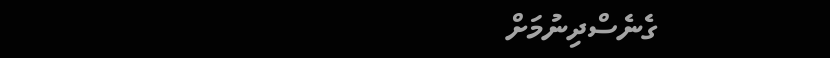ގެނެސްދިނުމަށް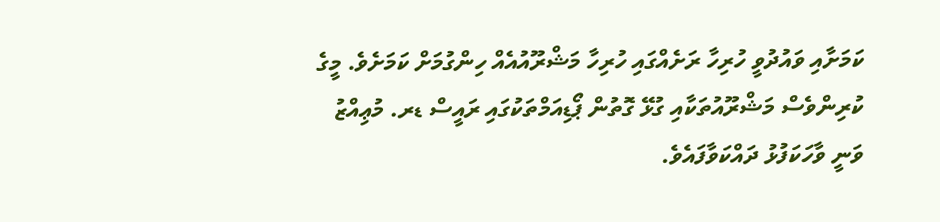ކަމަށާއި ވައުދުވީ ހުރިހާ ރަށެއްގައި ހުރިހާ މަޝްރޫއުއެއް ހިންގުމަށް ކަމަށެވެ. މީގެ ކުރިންވެސް މަޝްރޫއުތަކާއި ގުޅޭ ގޮތުން ޕޯޑިއަމްތަކުގައި ރައީސް ޑރ. މުޢިއްޒު ވަނީ ވާހަކަފުޅު ދައްކަވާފައެވެ.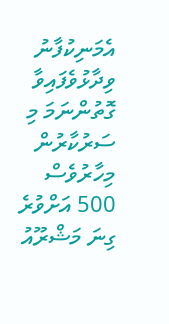އެމަނިކުފާނު ވިދާޅުވެފައިވާ ގޮތުންނަމަ މި ސަރުކާރުން މިހާރުވެސް 500 އަށްވުރެ ގިނަ މަޝްރޫއު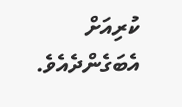ކުރިއަށް އެބަގެންދެއެވެ.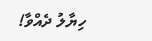ހިޔާލު ދެއްވާ!